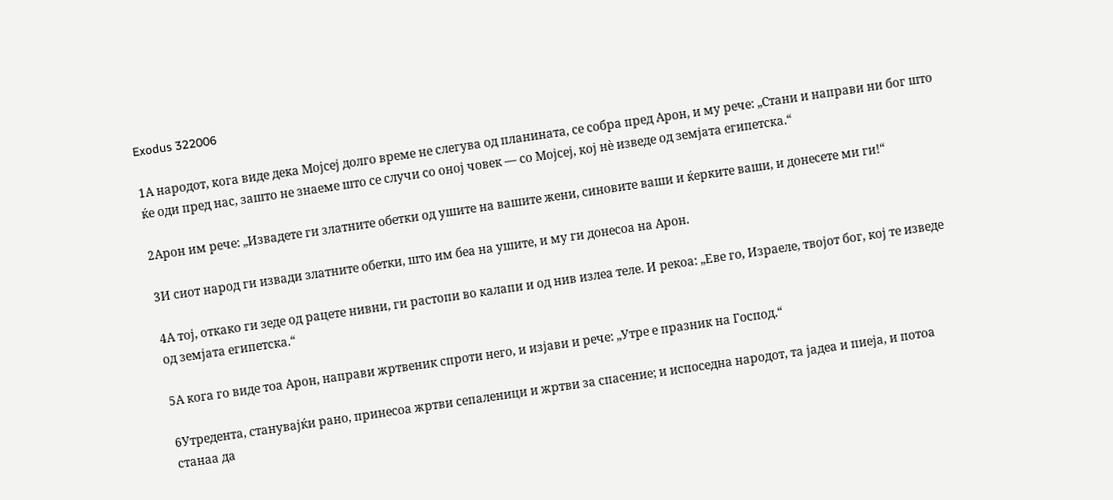Exodus 322006

1А народот, кога виде дека Мојсеј долго време не слегува од планината, се собра пред Арон, и му рече: „Стани и направи ни бог што ќе оди пред нас, зашто не знаеме што се случи со оној човек — со Мојсеј, кој нѐ изведе од земјата египетска.“

2Арон им рече: „Извадете ги златните обетки од ушите на вашите жени, синовите ваши и ќерките ваши, и донесете ми ги!“

3И сиот народ ги извади златните обетки, што им беа на ушите, и му ги донесоа на Арон.

4А тој, откако ги зеде од рацете нивни, ги растопи во калапи и од нив излеа теле. И рекоа: „Еве го, Израеле, твојот бог, кој те изведе од земјата египетска.“

5А кога го виде тоа Арон, направи жртвеник спроти него, и изјави и рече: „Утре е празник на Господ.“

6Утредента, станувајќи рано, принесоа жртви сепаленици и жртви за спасение; и испоседна народот, та јадеа и пиеја, и потоа станаа да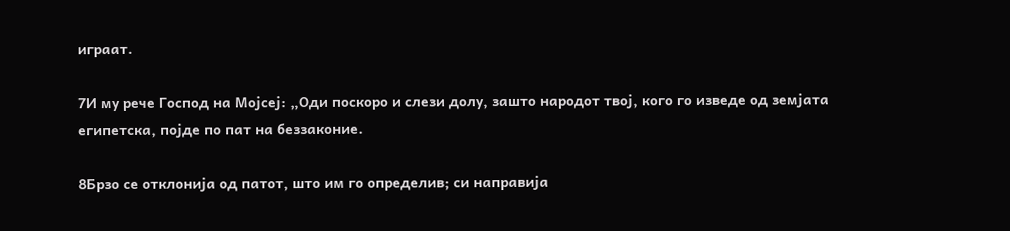играат.

7И му рече Господ на Мојсеј: „Оди поскоро и слези долу, зашто народот твој, кого го изведе од земјата египетска, појде по пат на беззаконие.

8Брзо се отклонија од патот, што им го определив; си направија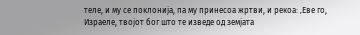теле, и му се поклонија, па му принесоа жртви, и рекоа: ‚Еве го, Израеле, твојот бог што те изведе од земјата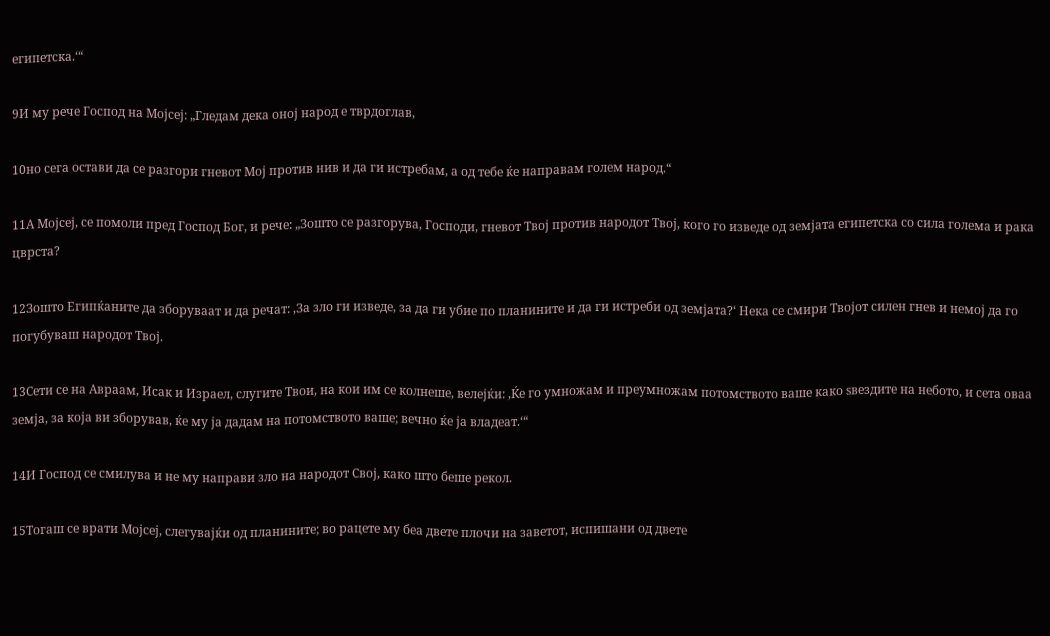египетска.‘“

9И му рече Господ на Мојсеј: „Гледам дека оној народ е тврдоглав,

10но сега остави да се разгори гневот Мој против нив и да ги истребам, а од тебе ќе направам голем народ.“

11А Мојсеј, се помоли пред Господ Бог, и рече: „Зошто се разгорува, Господи, гневот Твој против народот Твој, кого го изведе од земјата египетска со сила голема и рака цврста?

12Зошто Египќаните да зборуваат и да речат: ‚За зло ги изведе, за да ги убие по планините и да ги истреби од земјата?‘ Нека се смири Твојот силен гнев и немој да го погубуваш народот Твој.

13Сети се на Авраам, Исак и Израел, слугите Твои, на кои им се колнеше, велејќи: ‚Ќе го умножам и преумножам потомството ваше како ѕвездите на небото, и сета оваа земја, за која ви зборував, ќе му ја дадам на потомството ваше; вечно ќе ја владеат.‘“

14И Господ се смилува и не му направи зло на народот Свој, како што беше рекол.

15Тогаш се врати Мојсеј, слегувајќи од планините; во рацете му беа двете плочи на заветот, испишани од двете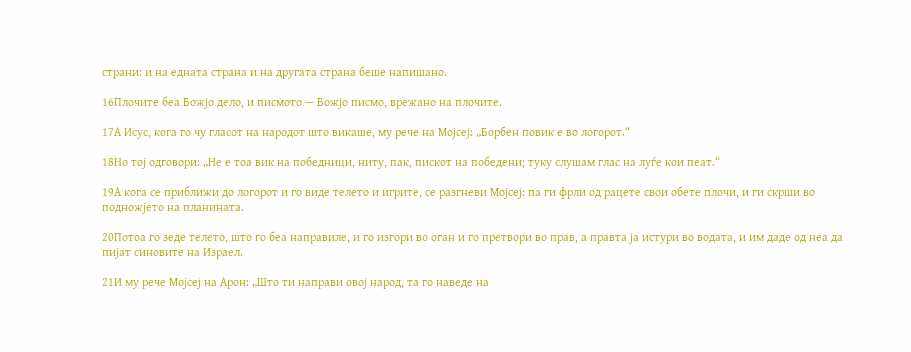страни: и на едната страна и на другата страна беше напишано.

16Плочите беа Божјо дело, и писмото — Божјо писмо, врежано на плочите.

17А Исус, кога го чу гласот на народот што викаше, му рече на Мојсеј: „Борбен повик е во логорот.“

18Но тој одговори: „Не е тоа вик на победници, ниту, пак, пискот на победени; туку слушам глас на луѓе кои пеат.“

19А кога се приближи до логорот и го виде телето и игрите, се разгневи Мојсеј: па ги фрли од рацете свои обете плочи, и ги скрши во подножјето на планината.

20Потоа го зеде телето, што го беа направиле, и го изгори во оган и го претвори во прав, а правта ја истури во водата, и им даде од неа да пијат синовите на Израел.

21И му рече Мојсеј на Арон: „Што ти направи овој народ, та го наведе на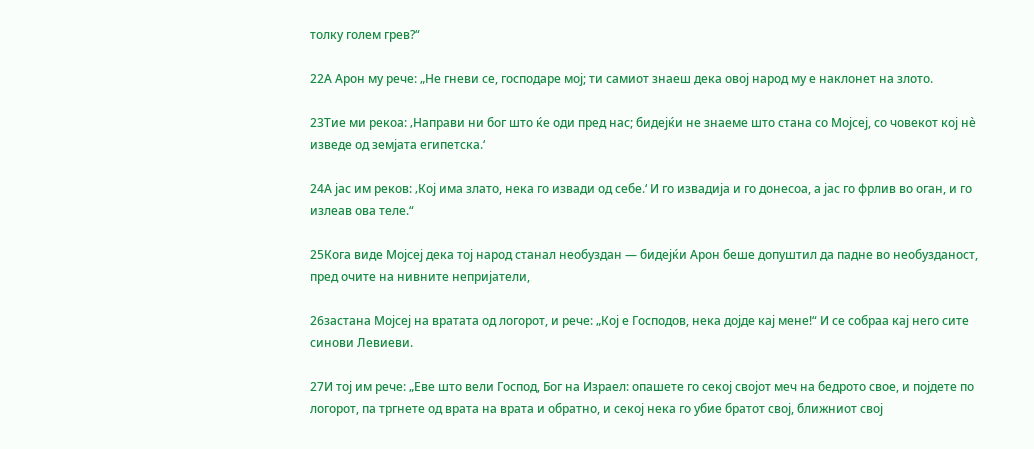толку голем грев?“

22А Арон му рече: „Не гневи се, господаре мој; ти самиот знаеш дека овој народ му е наклонет на злото.

23Тие ми рекоа: ‚Направи ни бог што ќе оди пред нас; бидејќи не знаеме што стана со Мојсеј, со човекот кој нѐ изведе од земјата египетска.‘

24А јас им реков: ‚Кој има злато, нека го извади од себе.‘ И го извадија и го донесоа, а јас го фрлив во оган, и го излеав ова теле.“

25Кога виде Мојсеј дека тој народ станал необуздан — бидејќи Арон беше допуштил да падне во необузданост, пред очите на нивните непријатели,

26застана Мојсеј на вратата од логорот, и рече: „Кој е Господов, нека дојде кај мене!“ И се собраа кај него сите синови Левиеви.

27И тој им рече: „Еве што вели Господ, Бог на Израел: опашете го секој својот меч на бедрото свое, и појдете по логорот, па тргнете од врата на врата и обратно, и секој нека го убие братот свој, ближниот свој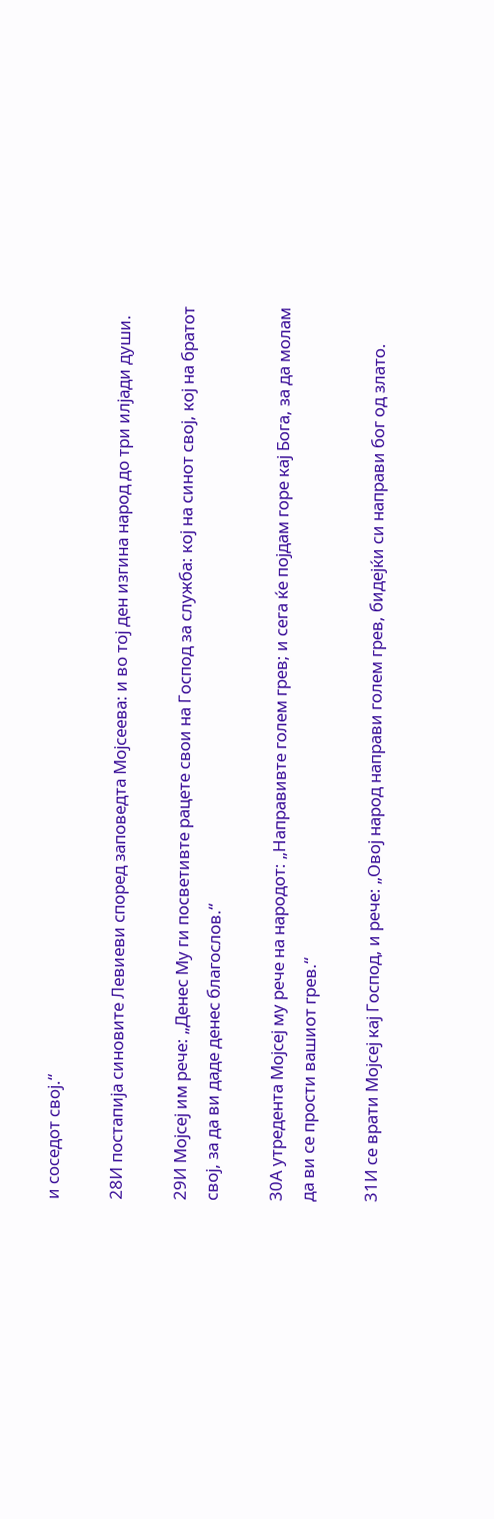и соседот свој.“

28И постапија синовите Левиеви според заповедта Мојсеева: и во тој ден изгина народ до три илјади души.

29И Мојсеј им рече: „Денес Му ги посветивте рацете свои на Господ за служба: кој на синот свој, кој на братот свој, за да ви даде денес благослов.“

30А утредента Мојсеј му рече на народот: „Направивте голем грев; и сега ќе појдам горе кај Бога, за да молам да ви се прости вашиот грев.“

31И се врати Мојсеј кај Господ, и рече: „Овој народ направи голем грев, бидејќи си направи бог од злато.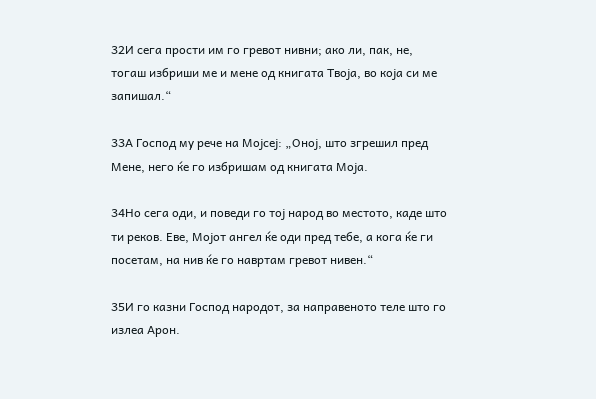32И сега прости им го гревот нивни; ако ли, пак, не, тогаш избриши ме и мене од книгата Твоја, во која си ме запишал.“

33А Господ му рече на Мојсеј: „Оној, што згрешил пред Мене, него ќе го избришам од книгата Моја.

34Но сега оди, и поведи го тој народ во местото, каде што ти реков. Еве, Мојот ангел ќе оди пред тебе, а кога ќе ги посетам, на нив ќе го навртам гревот нивен.“

35И го казни Господ народот, за направеното теле што го излеа Арон.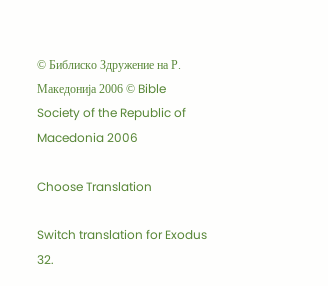© Библиско Здружение на Р. Македонија 2006 © Bible Society of the Republic of Macedonia 2006

Choose Translation

Switch translation for Exodus 32.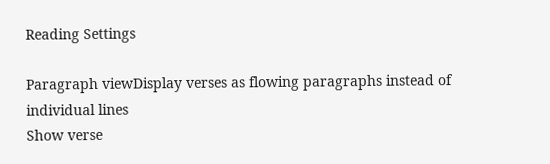Reading Settings

Paragraph viewDisplay verses as flowing paragraphs instead of individual lines
Show verse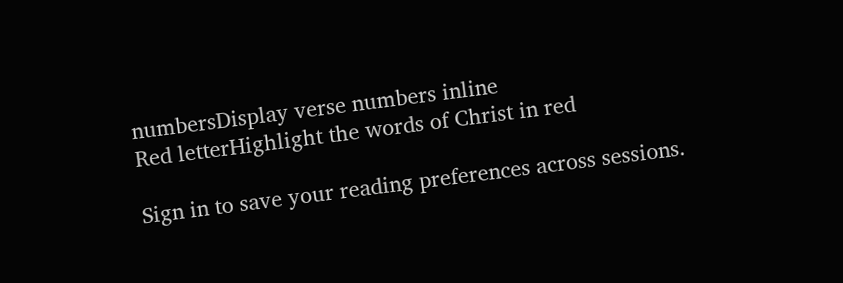numbersDisplay verse numbers inline
Red letterHighlight the words of Christ in red

Sign in to save your reading preferences across sessions.